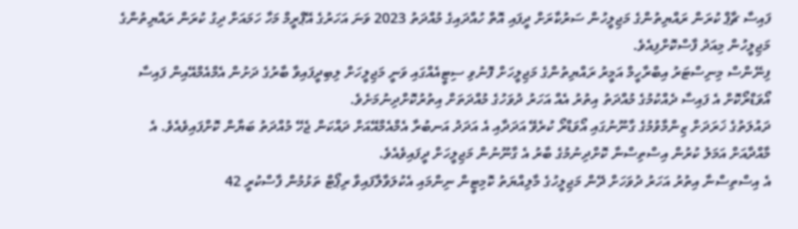ފައިސާ ޗާޕް ކުރަން ރައްޔިތުންގެ މަޖިލީހުން ސަރުކާރަށް ދީފައި އޮތް ހުއްދައިގެ މުއްދަތު 2023 ވަނަ އަހަރުގެ އޭޕްރީމް މަހާ ހަމައަށް ދިގު ކުރަން ރައްޔިތުންގެ މަޖިލީހުން މިއަދު ފާސްކޮށްފިއެވެ.
ފިނޭންސް މިނިސްޓަރު އިބްރާހީމް އަމީރު ރައްޔިތުންގެ މަޖިލީހަށް ފޮނުވި ސިޓީއެއްގައި ވަނީ މަޖިލީހަށް ލިބިދީފައިވާ ބާރުގެ ދަށުން އެމްއެމްއޭއިން ފައިސާ އޯވަޑްރޯކޮށް އެ ފައިސާ ދެއްކުމުގެ މުއްދަތު އިތުރު އެއް އަހަރު ދުވަހުގެ މުއްދަތަށް އިތުރުކޮށްދިނުމަށެވެ.
ދައުލަތުގެ ޚަރަދަށް ޒިންމާވުމުގެ ގާނޫނުގައި އޯވަޑްރޯ ކުރެވޭ އަދަދާއި އެ އަދަދު އަނބުރާ އެމްއެމްއޭއަށް ދައްކަން ޖެހޭ މުއްދަތު ބަޔާން ކޮށްފައިވެއެވެ. އެ މާއްދާއަށް އަމަލު ކުރުން އިސްތިސްނާ ކޮށްދިނުމުގެ ބާރު އެ ގާނޫނުން މަޖިލީހަށް ދީފައިވެއެވެ.
އެ އިސްތިސްނާ އިތުރު އަހަރު ދުވަހަށް ދޭން މަޖިލީހުގެ މާލިއްޔަތު ކޮމިޓީން ނިންމައި އެކުލަވާލާފައިވާ ރިޕޯޓް ތަޅުމުން ފާސްކުރީ 42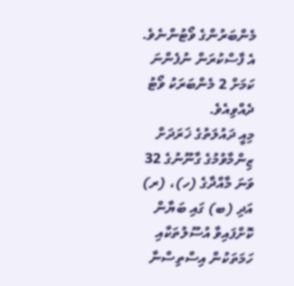މެންބަރުންގެ ވޯޓުންނެވެ. އެ ފާސްކުރަން ނުފެންނަ ކަމަށް 2 މެންބަރަކު ވޯޓު ދެއްވިއެވެ.
މިއީ ދައުލަތުގެ ޚަރަދަށް ޒިންމާވުމުގެ ގާނޫނުގެ 32 ވަނަ މާއްދާގެ (ހ)، (ރ) އަދި (ބ) ގައި ބަޔާން ކޮށްފައިވާ އުސޫލުތަކާއި ހަމަތަކުން އިސްތިސްނާ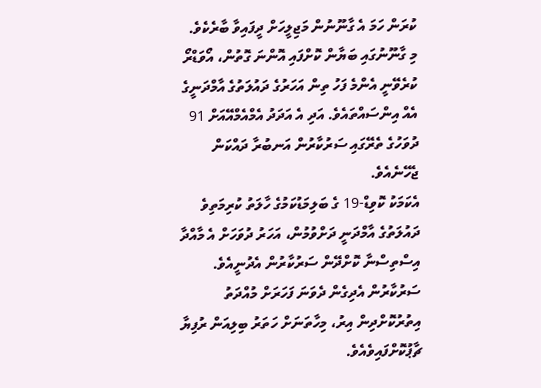ކުރަން ހަމަ އެ ގާނޫނުން މަޖިލީހަށް ދީފައިވާ ބާރެކެވެ.
މި ގާނޫނުގައި ބަޔާން ކޮށްފައި އޮންނަ ގޮތުން، އޯވަޑްރޯ ކުރެވޭނީ އެންމެ ފަހު ތިން އަހަރުގެ ދައުލަތުގެ އާމްދަނީގެ އެއް އިންސައްތައެވެ. އަދި އެ އަދަދު އެމްއެމްއޭއަށް 91 ދުވަހުގެ ތެރޭގައި ސަރުކާރުން އަނބުރާ ދައްކަން ޖެހޭނެއެވެ.
އެކަމަކު ކޮވިޑް-19 ގެ ބަލިމަޑުކަމުގެ ހާލަތު ކުރިމަތިވެ ދައުލަތުގެ އާމްދަނީ ދަށްވުމުން، އަހަރު ދުވަހަށް އެ މާއްދާ އިސްތިސްނާ ކޮށްދޭން ސަރުކާރުން އެދުނީއެވެ. ސަރުކާރުން އެދިގެން ދެވަނަ ފަހަރަށް މުއްދަތު އިތުރުކޮށްދިން އިރު، މިހާތަނަށް ހަތަރު ބިލިއަން ރުފިޔާ ޗާޕުކޮށްފައިވެއެވެ.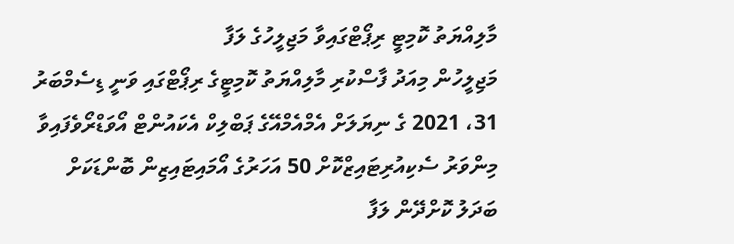މާލިއްޔަތު ކޮމިޓީ ރިޕޯޓްގައިވާ މަޖިލީހުގެ ލަފާ
މަޖިލީހުން މިއަދު ފާސްކުރި މާލިއްޔަތު ކޮމިޓީގެ ރިޕޯޓްގައި ވަނީ ޑިސެމްބަރު 31، 2021 ގެ ނިޔަލަށް އެމްއެމްއޭގެ ޕަބްލިކް އެކައުންޓް އޯވަޑްރޯވެފައިވާ މިންވަރު ސެކިއުރިޓައިޒްކޮށް 50 އަހަރުގެ އޯމައިޓައިޒިން ބޮންޑަކަށް ބަދަލު ކޮށްދޭން ލަފާ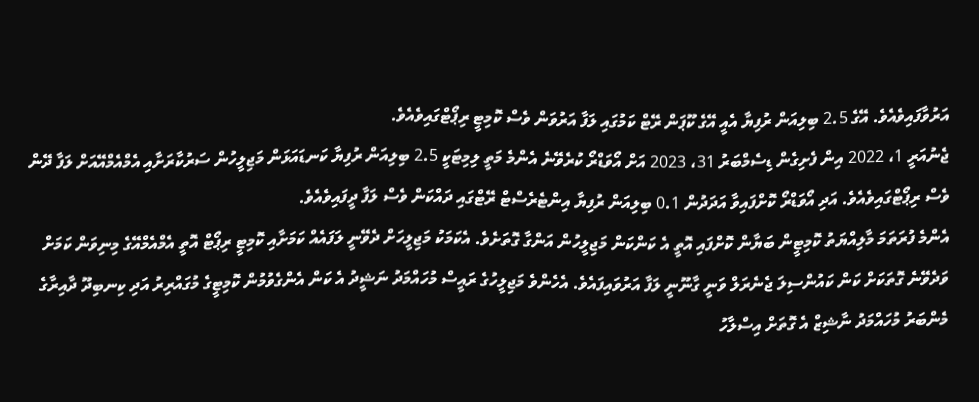އަރުވާފައިވެއެވެ. އޭގެ 2.5 ބިލިއަން ރުފިޔާ އެއީ އޭގެ ކޫޕަން ރޭޓް ކަމުގައި ލަފާ އަރުވަން ވެސް ކޮމިޓީ ރިޕޯޓްގައިވެއެވެ.
ޖެނުއަރީ 1، 2022 އިން ފެށިގެން ޑިސެމްބަރު 31، 2023 އަށް އޯވަޑްރޯ ކުރެވޭނެ އެންމެ މަތީ ލިމިޓަކީ 2.5 ބިލިއަން ރުފިޔާ ކަނޑައަޅަން މަޖިލީހުން ސަރުކާރަށާއި އެމްއެމްއޭއަށް ލަފާ ދޭން ވެސް ރިޕޯޓްގައިވެއެވެ. އަދި އޯވަޑްރޯ ކޮށްފައިވާ އަދަދުން 0.1 ބިލިއަން ރުފިޔާ އިންޓެރެސްޓް ރޭޓްގައި ދައްކަން ވެސް ލަފާ ދީފައިވެއެވެ.
އެންމެ ފުރަތަމަ މާލިއްޔަތު ކޮމިޓީން ބަޔާން ކޮށްފައި އޮތީ އެ ކަންކަން މަޖިލީހުން އަންގާ ގޮތަށެވެ. އެކަމަކު މަޖިލީހަށް ދެވޭނީ ލަފައެއް ކަމަށާއި ކޮމިޓީ ރިޕޯޓް އޮތީ އެމްއެމްއޭގެ މިނިވަން ކަމަށް ވަދެވޭނެ ގޮތަކަށް ކަން ކައުންސިލަ ޖެނެރަލް ވަނީ ގާނޫނީ ލަފާ އަރުވައިފައެވެ. އެހެންވެ މަޖިލީހުގެ ރައީސް މުހައްމަދު ނަޝީދު އެ ކަން އެންގެވުމުން ކޮމިޓީގެ މުގައްރިރު އަދި ކިނބިދޫ ދާއިރާގެ މެންބަރު މުހައްމަދު ނާޝިޒް އެ ގޮތަށް އިސްލާހު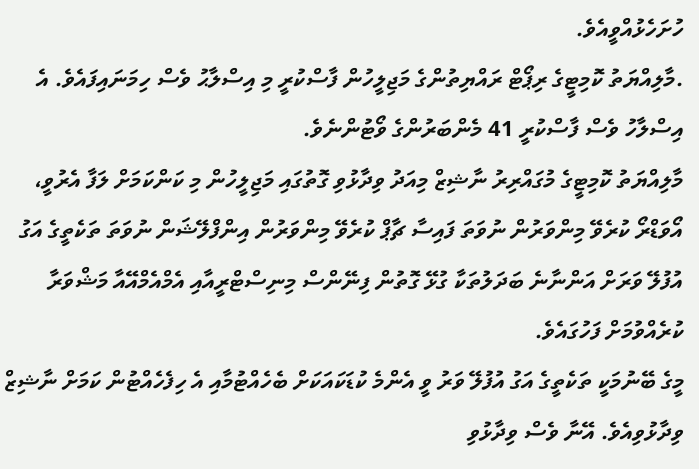ހުށަހެޅުއްވީއެވެ.
.މާލިއްޔަތު ކޮމިޓީގެ ރިޕޯޓް ރައްޔިތުންގެ މަޖިލީހުން ފާސްކުރީ މި އިސްލާޙު ވެސް ހިމަނައިފައެވެ. އެ އިސްލާހު ވެސް ފާސްކުރީ 41 މެންބަރުންގެ ވޯޓުންނެވެ.
މާލިއްޔަތު ކޮމިޓީގެ މުގައްރިރު ނާޝިޒް މިއަދު ވިދާޅުވި ގޮތުގައި މަޖިލީހުން މި ކަންކަމަށް ލަފާ އެރުވީ، އޯވަޑްރޯ ކުރެވޭ މިންވަރުން ނުވަތަ ފައިސާ ޗާޕް ކުރެވޭ މިންވަރުން އިންފްލޭޝަން ނުވަތަ ތަކެތީގެ އަގު އުފުލޭ ވަރަށް އަންނާނެ ބަދަލުތަކާ ގުޅޭ ގޮތުން ފިނޭންސް މިނިސްޓްރީއާއި އެމްއެމްއޭއާ މަޝްވަރާ ކުރެއްވުމަށް ފަހުގައެވެ.
މީގެ ބޭނުމަކީ ތަކެތީގެ އަގު އުފުލޭ ވަރު ވީ އެންމެ ކުޑަކައަކަށް ބެހެއްޓުމާއި އެ ހިފެހެއްޓުން ކަމަށް ނާޝިޒް ވިދާޅުވިއެވެ. އޭނާ ވެސް ވިދާޅުވި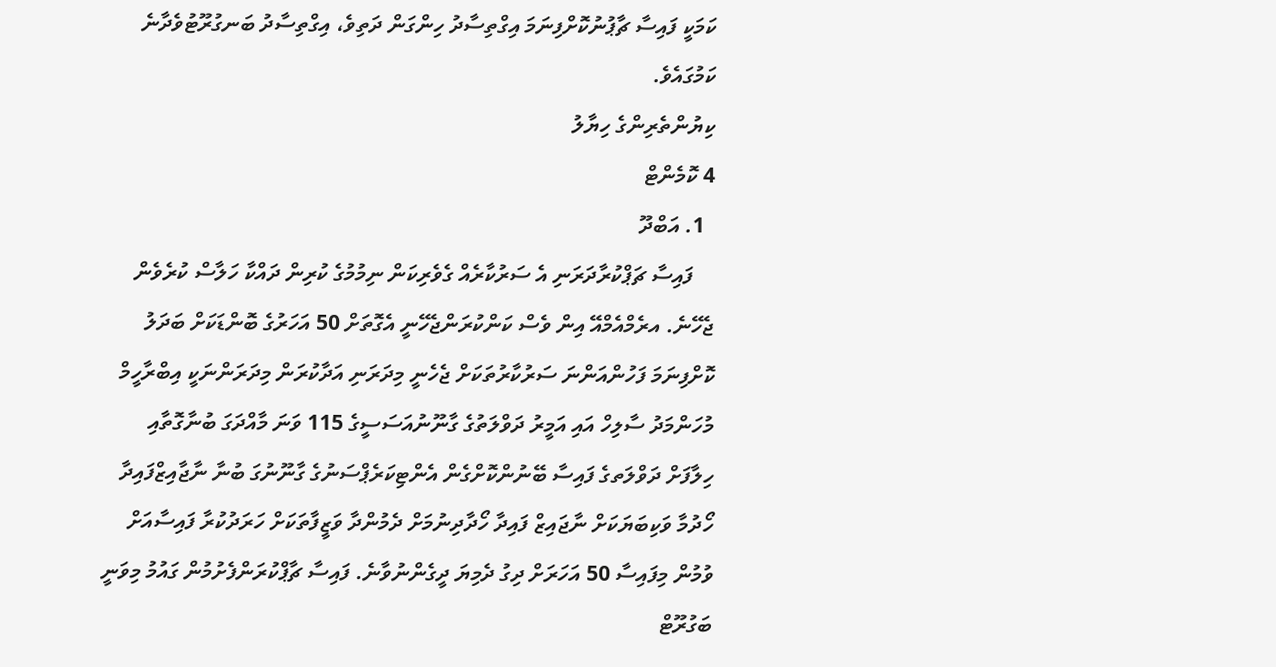ކަމަކީ ފައިސާ ޗާޕުނުކޮށްފިނަމަ އިގްތިސާދު ހިންގަން ދަތިވެ، އިގްތިސާދު ބަނގުރޫޓުވެދާނެ ކަމުގައެވެ.
ކިޔުންތެރިންގެ ހިޔާލު
4 ކޮމެންޓް
  1. އަބްދޫ
    ފައިސާ ޗަޕްކުރާދަރަނި އެ ސަރުކާރެއް ގެވެރިކަން ނިމުމުގެ ކުރިން ދައްކާ ހަލާސް ކުރެވެން ޖެހޭނެ. އރެމްއެމްއޭ އިން ވެސް ކަންކުރަންޖެހޭނީ އެގޮތަށް 50 އަހަރުގެ ބޮންޑަކަށް ބަދަލު ކޮށްފިނަމަ ފަހުންއަންނަ ސަރުކާރުތަކަށް ޖެހެނީ މިދަރަނި އަދާކުރަން މިދަރަންނަކީ އިބްރާހީމް މުހަންމަދު ސާލިހް އައި އަމީރު ދަވްލަތުގެ ގާނޫނުއަސަސީގެ 115 ވަނަ މާއްދަގަ ބުނާގޮތާއި ހިލާފަށް ދަވްލަތގެ ފައިސާ ބޭނުންކޮށްގެން އެންޓިކަރެޕްސަނުގެ ގާނޫނުގަ ބުނާ ނާޖާއިޒްފައިދާ ހޯދުމާ ވަކިބަޔަކަށް ނާޖައިޒް ފައިދާ ހޯދާދިނުމަށް ދެމުންދާ ވަޒީފާތަކަށް ހަރަދުކުރާ ފައިސާއަށް ވުމުން މިފައިސާ 50 އަހަރަށް ދިގު ދެމިޔަ ދީގެންނުވާނެ. ފައިސާ ޗާޕްކުރަންފެށުމުން ގައުމު މިވަނީ ބަގުރޫޓް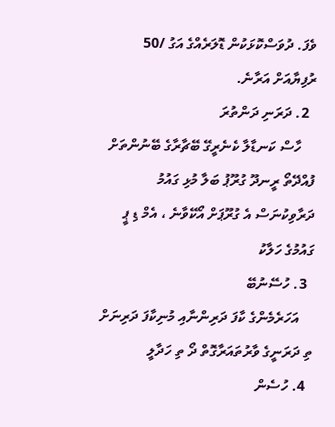ވެފަ. ދުވަސްކޮޅަކުން ޑޮލަރެއްގެ އަގު /50 ރުފިޔާއަށް އަރާނެ.
  2. ދަރަނި ދަންތުރަ
    ހާސް ކަނޑާލާ ކެނެރީގޭ ބޭޗާރާގެ ބޭނުންތަށް ފުއްދޭތޯ ރީނދޫ ގުރޫޕު ބަލާ މުޅި ގައުމު ދަރާވިކުނަސް އެ ގުރޫޕަށް އޯކޭވާނެ ، އެމް ޑި ޕީ ގައުމުގެ ހަލާކު
  3. ހުސޭނުބޭ
    އަހަރެމެންގެ ކާފަ ދަރިންނާއި މުނިކާފަ ދަރިނަށް ތި ދަރަނީގެ ވާރުތައަރާގޮތް ދޯ ތި ހަދާލީ
  4. ހުސެން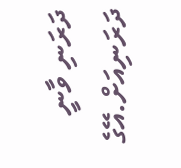ދަރަނި ވާނީ ދަރަނިއަށް.އޭގެ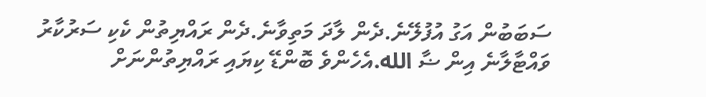ސަބަބުން އަގު އުފުލޭނެ.ދެން ލާދަ މަތިވާނެ.ދެން ރައްޔިތުން ކެކި ސަރުކާރު ވައްޓާލާނެ އިން ޟާ الله.އެހެންވެ ބޮންޑޭ ކިޔައި ރައްޔިތުންނަށް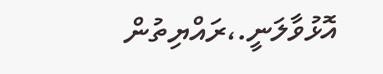އޮޅުވާލަނީ.،ރައްޔިތުން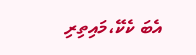އެބަ ކެކޭ،މައިތިރި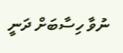ނުވާ ހިސާބަށް ދަނީ